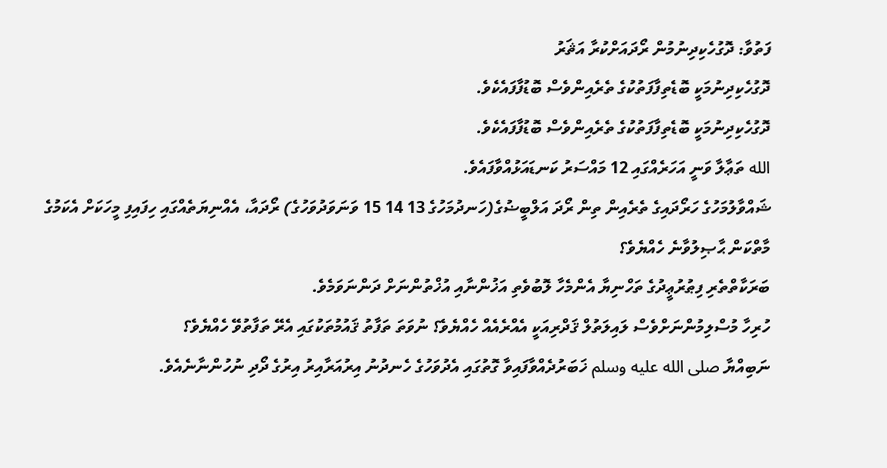ފަތުވާ: ދޮގުހެކިދިނުމުން ރޯދައަށްކުރާ އަޘަރު
ދޮގުހެކިދިނުމަކީ ބޮޑެތިފާފަތުކުގެ ތެރެއިންވެސް ބޮޑުފާފައެކެވެ.
ދޮގުހެކިދިނުމަކީ ބޮޑެތިފާފަތުކުގެ ތެރެއިންވެސް ބޮޑުފާފައެކެވެ.
الله ތަޢާލާ ވަނީ އަހަރެއްގައި 12 މައްސަރު ކަނޑައަޅުއްވާފައެވެ.
ޝައްވާލުމަހުގެ ހަރޯދައިގެ ތެރެއިން ތިން ރޯދަ އަލްބީޟުގެ(ހަނދުމަހުގެ 13 14 15 ވަނަވަދުވަހުގެ) ރޯދައާ، އެއްނިޔަތެއްގައި ހިފައިފި މީހަކަށް އެކަމުގެ މާތްކަން ޙާޞިލުވާނެ ހެއްޔެވެ؟
ބަރަކާތްތެރި ފިޠުރުޢީދުގެ ތަހްނިޔާ އެންމެހާ ލޮބުވެތި އަޚުންނާއި އުޚްތުންނަށް ދަންނަވަމެވެ.
ހުރިހާ މުސްލިމުންނަށްވެސް ލައިލަތުލް ޤަދްރިއަކީ އެއްރެއެއް ހެއްޔެވެ؟ ނުވަތަ ތަފާތު ޤައުމުތަކުގައި އެރޭ ތަފާތުވޭ ހެއްޔެވެ؟
ނަބިއްޔާ صلى الله عليه وسلم ޚަބަރުދެއްވާފައިވާ ގޮތުގައި އެދުވަހުގެ ހެނދުނު އިރުއަރާއިރު އިރުގެ ދޯދި ނުހުންނާނެއެވެ.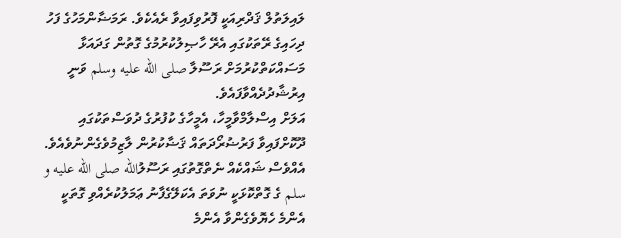ލައިލަތުލް ޤަދްރިއަކީ ފޮރުވިފައިވާ ރެއެކެވެ. ރަމަޟާންމަހުގެ ފަހު ދިހައިގެ ރޭތަކުގައި އެރޭ ހާޞިލުކުރުމުގެ ގޮތުން ގަދައަޅާ މަސައްކަތްކުރުމަށް ރަސޫލާ صلى الله عليه وسلم ވަނީ އިރުޝާދުދެއްވާފައެވެ.
އަލަށް އިސްލާމްވާމީހާ، އެމީހާގެ ކުފުރުގެ ދުވަސްތަކުގައި ދޫކޮށްފައިވާ ފަރުޟުރޯދަތައް ޤަޟާކުރުން ލާޒިމުވެގެންނުވެއެވެ.
އެއްވެސް ޝައްކެއް ނެތްގޮތުގައި ރަސޫލުالله صلى الله عليه و سلم ގެ ގޮތްކޮޅަކީ ނުވަތަ އެކަލޭގެފާނު ޢަމަލުކުރެއްވި ގޮތަކީ އެންމެ ހެޔޮވެގެންވާ އެންމެ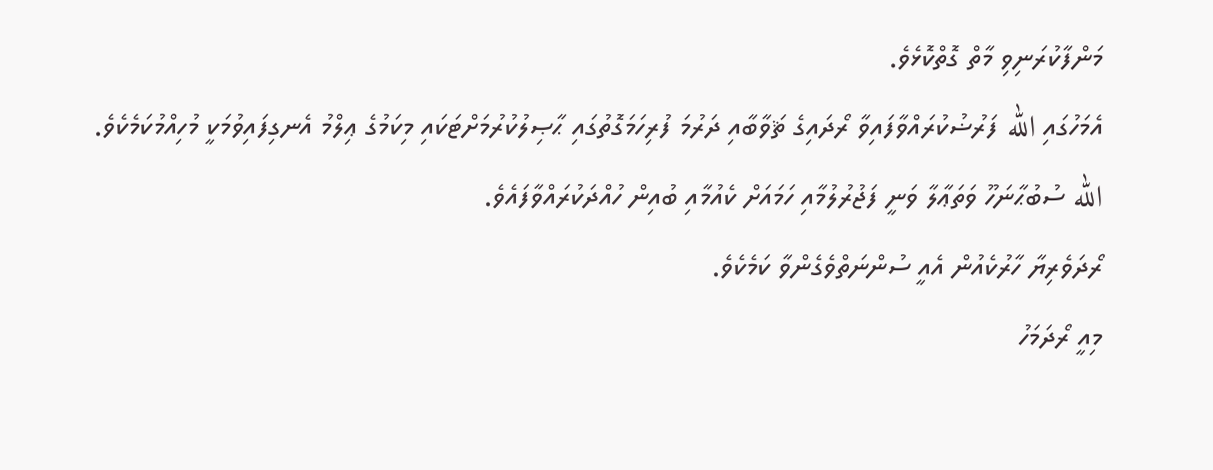މަންފާކުރަނިވި މާތް ގޮތްކޮޅެވެ.
އެމަހުގައި الله ފަރުޟުކުރައްވާފައިވާ ރޯދައިގެ ޘަވާބާއި ދަރުމަ ފުރިހަމަގޮތުގައި ޙާޞިލުކުރުމަށްޓަކައި މިކަމުގެ ޢިލްމު އެނގިފައިވުމަކީ މުހިއްމުކަމެކެވެ.
الله ސުބުޙާނަހޫ ވަތަޢާލާ ވަނީ ފަޖުރުލުމާއި ހަމައަށް ކެއުމާއި ބުއިން ހުއްދަކުރައްވާފައެވެ.
ރޯދަވެރިޔާ ހާރުކެއުން އެއީ ސުންނަތްވެގެންވާ ކަމެކެވެ.
މިއީ ރޯދަމަހު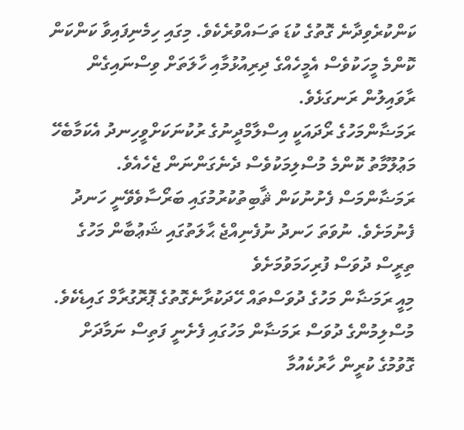ކަންކުރެވިދާނެ ގޮތުގެ ކުޑަ ތަސައްވުރެކެވެ. މިގައި ހިމެނިފައިވާ ކަންކަން ކޮންމެ މީހަކުވެސް އެމީހެއްގެ ދިރިއުޅުމާއި ހާލަތަށް ވިސްނައިގެން ރާވައިލުން ރަނގަޅެވެ.
ރަމަޟާންމަހުގެ ރޯދައަކީ އިސްލާމްދީނުގެ ރުކުނަކަށްވީހިނދު އެކަމާބެހޭ މަޢުލޫމާތު ކޮންމެ މުސްލިމަކުވެސް ދެނެގަންނަން ޖެހެއެވެ.
ރަމަޟާންމަސް ފެށުނުކަން ޘާބިތުކުރުމުގައި ބަރޯސާވެވޭނީ ހަނދު ފެނުމަށެވެ. ނުވަތަ ހަނދު ނުފެނިއްޖެ ޙާލަތުގައި ޝަޢުބާން މަހުގެ ތިރީސް ދުވަސް ފުރިހަމަވުމަށެވެ
މިއީ ރަމަޟާން މަހުގެ ދުވަސްތައް ހޭދަކުރާނެގޮތުގެ ޕޮރޮގުރާމް ގައިޑެކެވެ.
މުސްލިމުންގެ ދުވަސް ރަމަޟާން މަހުގައި ފެށެނީ ފަތިސް ނަމާދަށް ގޮވުމުގެ ކުރީން ހާރުކެއުމާ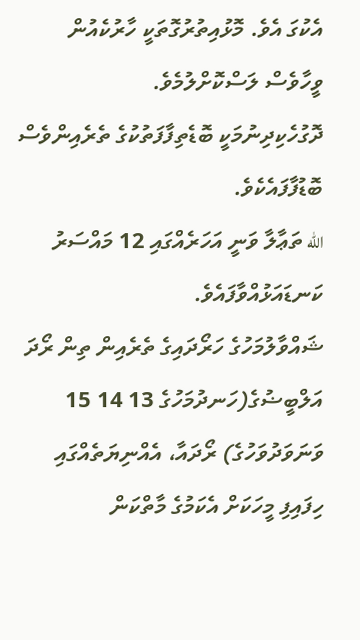އެކުގަ އެވެ. މޮޅުއިތުރުގޮތަކީ ހާރުކެއުން ވީހާވެސް ލަސްކޮށްލުމެވެ.
ދޮގުހެކިދިނުމަކީ ބޮޑެތިފާފަތުކުގެ ތެރެއިންވެސް ބޮޑުފާފައެކެވެ.
الله ތަޢާލާ ވަނީ އަހަރެއްގައި 12 މައްސަރު ކަނޑައަޅުއްވާފައެވެ.
ޝައްވާލުމަހުގެ ހަރޯދައިގެ ތެރެއިން ތިން ރޯދަ އަލްބީޟުގެ(ހަނދުމަހުގެ 13 14 15 ވަނަވަދުވަހުގެ) ރޯދައާ، އެއްނިޔަތެއްގައި ހިފައިފި މީހަކަށް އެކަމުގެ މާތްކަން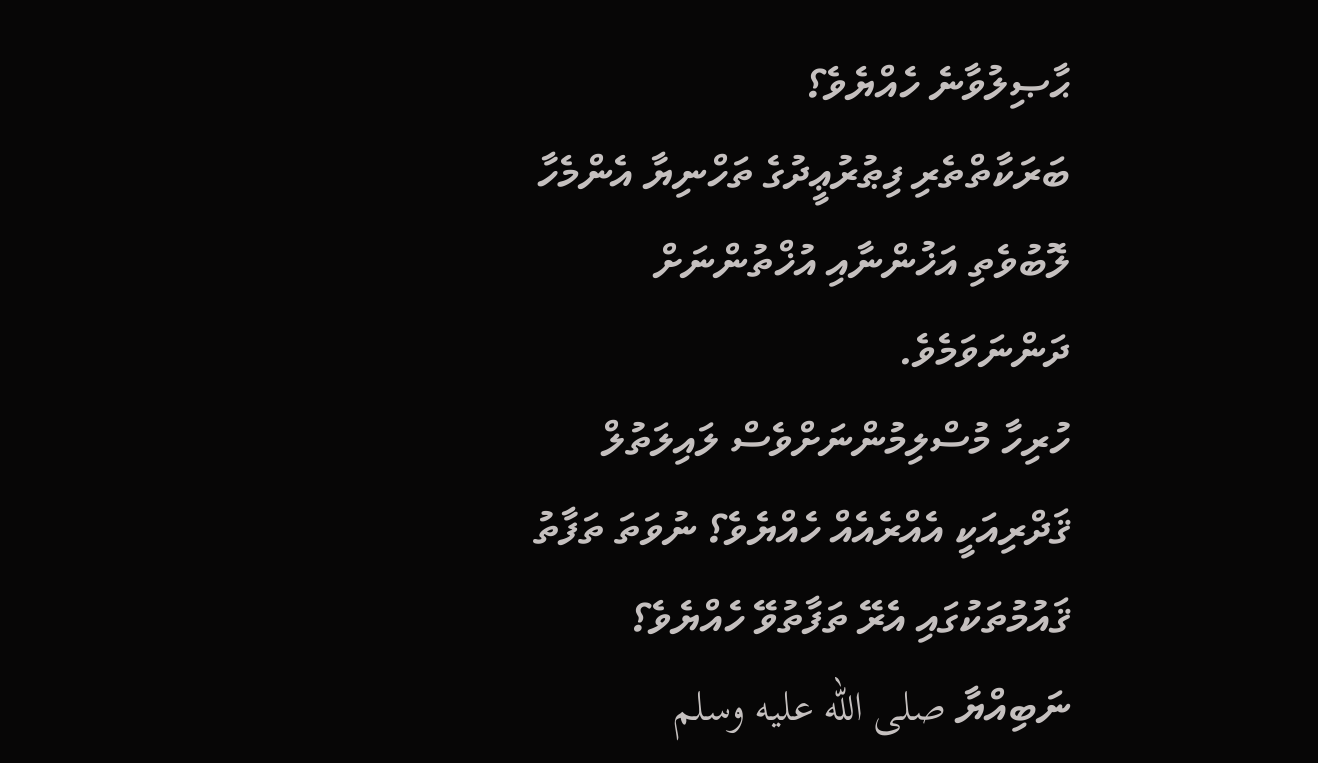ޙާޞިލުވާނެ ހެއްޔެވެ؟
ބަރަކާތްތެރި ފިޠުރުޢީދުގެ ތަހްނިޔާ އެންމެހާ ލޮބުވެތި އަޚުންނާއި އުޚްތުންނަށް ދަންނަވަމެވެ.
ހުރިހާ މުސްލިމުންނަށްވެސް ލައިލަތުލް ޤަދްރިއަކީ އެއްރެއެއް ހެއްޔެވެ؟ ނުވަތަ ތަފާތު ޤައުމުތަކުގައި އެރޭ ތަފާތުވޭ ހެއްޔެވެ؟
ނަބިއްޔާ صلى الله عليه وسلم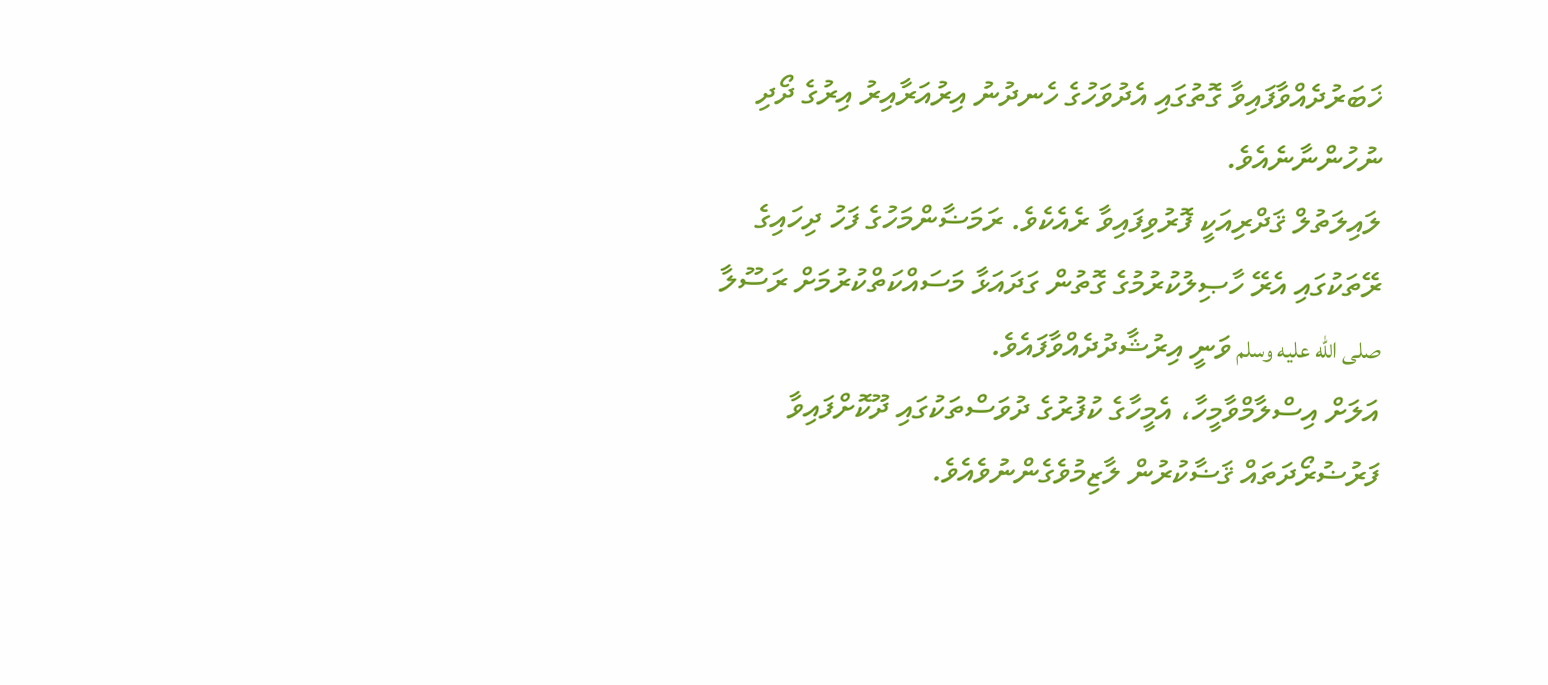ޚަބަރުދެއްވާފައިވާ ގޮތުގައި އެދުވަހުގެ ހެނދުނު އިރުއަރާއިރު އިރުގެ ދޯދި ނުހުންނާނެއެވެ.
ލައިލަތުލް ޤަދްރިއަކީ ފޮރުވިފައިވާ ރެއެކެވެ. ރަމަޟާންމަހުގެ ފަހު ދިހައިގެ ރޭތަކުގައި އެރޭ ހާޞިލުކުރުމުގެ ގޮތުން ގަދައަޅާ މަސައްކަތްކުރުމަށް ރަސޫލާ صلى الله عليه وسلم ވަނީ އިރުޝާދުދެއްވާފައެވެ.
އަލަށް އިސްލާމްވާމީހާ، އެމީހާގެ ކުފުރުގެ ދުވަސްތަކުގައި ދޫކޮށްފައިވާ ފަރުޟުރޯދަތައް ޤަޟާކުރުން ލާޒިމުވެގެންނުވެއެވެ.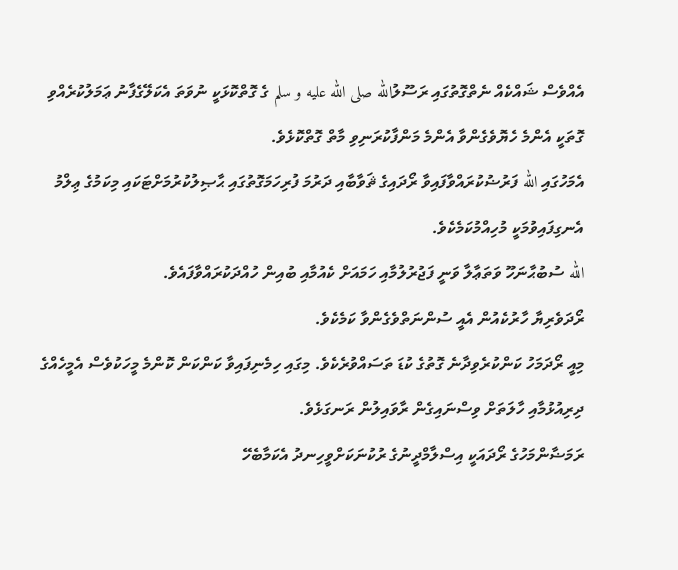އެއްވެސް ޝައްކެއް ނެތްގޮތުގައި ރަސޫލުالله صلى الله عليه و سلم ގެ ގޮތްކޮޅަކީ ނުވަތަ އެކަލޭގެފާނު ޢަމަލުކުރެއްވި ގޮތަކީ އެންމެ ހެޔޮވެގެންވާ އެންމެ މަންފާކުރަނިވި މާތް ގޮތްކޮޅެވެ.
އެމަހުގައި الله ފަރުޟުކުރައްވާފައިވާ ރޯދައިގެ ޘަވާބާއި ދަރުމަ ފުރިހަމަގޮތުގައި ޙާޞިލުކުރުމަށްޓަކައި މިކަމުގެ ޢިލްމު އެނގިފައިވުމަކީ މުހިއްމުކަމެކެވެ.
الله ސުބުޙާނަހޫ ވަތަޢާލާ ވަނީ ފަޖުރުލުމާއި ހަމައަށް ކެއުމާއި ބުއިން ހުއްދަކުރައްވާފައެވެ.
ރޯދަވެރިޔާ ހާރުކެއުން އެއީ ސުންނަތްވެގެންވާ ކަމެކެވެ.
މިއީ ރޯދަމަހު ކަންކުރެވިދާނެ ގޮތުގެ ކުޑަ ތަސައްވުރެކެވެ. މިގައި ހިމެނިފައިވާ ކަންކަން ކޮންމެ މީހަކުވެސް އެމީހެއްގެ ދިރިއުޅުމާއި ހާލަތަށް ވިސްނައިގެން ރާވައިލުން ރަނގަޅެވެ.
ރަމަޟާންމަހުގެ ރޯދައަކީ އިސްލާމްދީނުގެ ރުކުނަކަށްވީހިނދު އެކަމާބެހޭ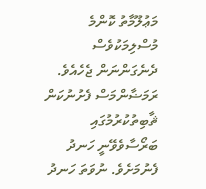މަޢުލޫމާތު ކޮންމެ މުސްލިމަކުވެސް ދެނެގަންނަން ޖެހެއެވެ.
ރަމަޟާންމަސް ފެށުނުކަން ޘާބިތުކުރުމުގައި ބަރޯސާވެވޭނީ ހަނދު ފެނުމަށެވެ. ނުވަތަ ހަނދު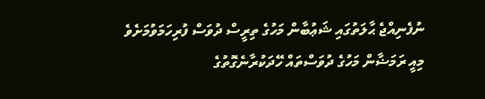ނުފެނިއްޖެ ޙާލަތުގައި ޝަޢުބާން މަހުގެ ތިރީސް ދުވަސް ފުރިހަމަވުމަށެވެ
މިއީ ރަމަޟާން މަހުގެ ދުވަސްތައް ހޭދަކުރާނެގޮތުގެ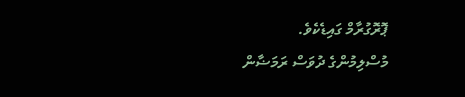ޕޮރޮގުރާމް ގައިޑެކެވެ.
މުސްލިމުންގެ ދުވަސް ރަމަޟާން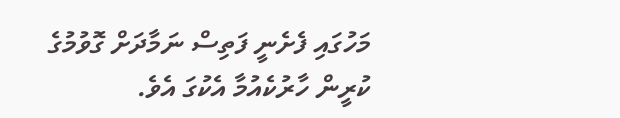މަހުގައި ފެށެނީ ފަތިސް ނަމާދަށް ގޮވުމުގެ ކުރީން ހާރުކެއުމާ އެކުގަ އެވެ.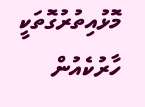މޮޅުއިތުރުގޮތަކީ ހާރުކެއުން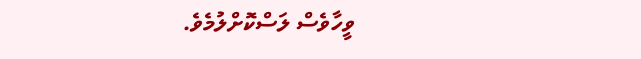ވީހާވެސް ލަސްކޮށްލުމެވެ.